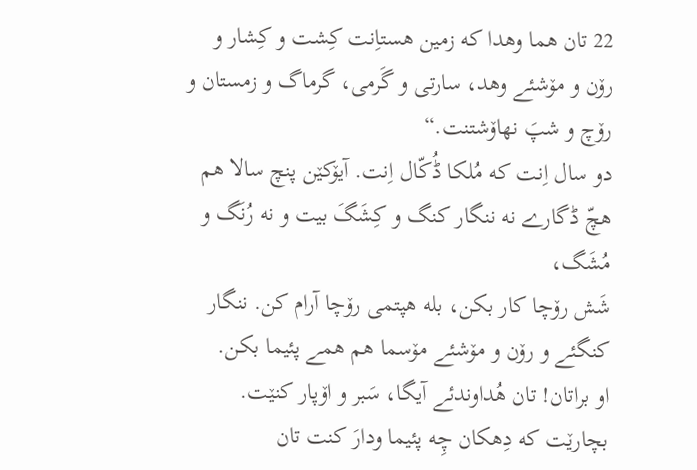22 تان هما وهدا که زمین هستاِنت کِشت و کِشار و رۆن و مۆشئے وهد، سارتی و گَرمی، گرماگ و زمستان و رۆچ و شپَ نهاۆشتنت.“
دو سال اِنت که مُلکا ڈُکّال اِنت. آیۆکێن پنچ سالا هم هچّ ڈگارے نه ننگار کنگ و کِشَگَ بیت و نه رُنَگ و مُشَگ،
شَش رۆچا کار بکن، بله هپتمی رۆچا آرام کن. ننگار کنگئے و رۆن و مۆشئے مۆسما هم همے پئیما بکن.
او براتان! تان هُداوندئے آیگا، سَبر و اۆپار کنێت. بچارێت که دِهکان چِه پئیما ودارَ کنت تان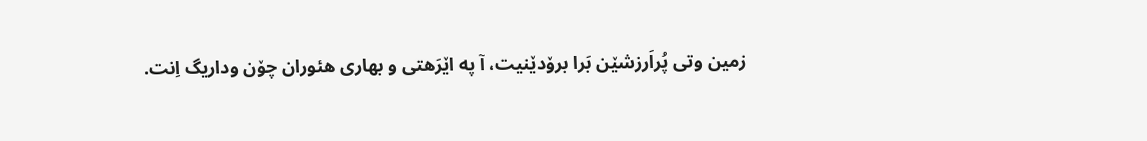زمین وتی پُراَرزشێن بَرا برۆدێنیت، آ په اێرَهتی و بهاری هئوران چۆن وداریگ اِنت.